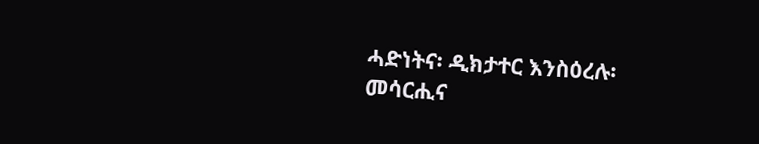ሓድነትና፡ ዲክታተር እንስዕረሉ፡ መሳርሒና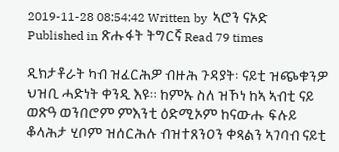2019-11-28 08:54:42 Written by  ኣሮን ናኦድ Published in ጽሑፋት ትግርኛ Read 79 times

ዲክታቶራት ካብ ዝፈርሕዎ ብዙሕ ጉዳያት፡ ናይቲ ዝጭቁንዎ ህዝቢ ሓድነት ቀንዲ እዩ። ከምኡ ስለ ዝኾነ ከኣ ኣብቲ ናይ ወጽዓ ወንበሮም ምእንቲ ዕድሚኦም ከናውሑ ፍሉይ ቆላሕታ ሂቦም ዝሰርሕሉ ብዝተጸንዐን ቀጻልን ኣገባብ ናይቲ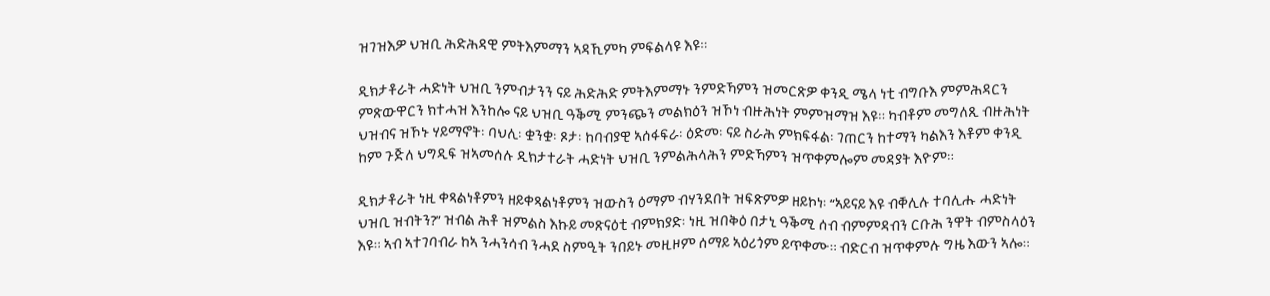ዝገዝእዎ ህዝቢ ሕድሕዳዊ ምትእምማን ኣዳኺምካ ምፍልላዩ እዩ።

ዲክታቶራት ሓድነት ህዝቢ ንምብታንን ናይ ሕድሕድ ምትእምማኑ ንምድኻምን ዝመርጽዎ ቀንዲ ሜላ ነቲ ብግቡእ ምምሕዳርን ምጽውዋርን ክተሓዝ እንከሎ ናይ ህዝቢ ዓቕሚ ምንጭን መልክዕን ዝኾነ ብዙሕነት ምምዝማዝ እዩ። ካብቶም መግለጺ ብዙሕነት ህዝብና ዝኾኑ ሃይማኖት፡ ባህሊ፡ ቋንቋ፡ ጾታ፡ ከባብያዊ ኣሰፋፍራ፡ ዕድመ፡ ናይ ስራሕ ምክፍፋል፡ ገጠርን ከተማን ካልእን እቶም ቀንዲ ከም ጉጅለ ህግዲፍ ዝኣመሰሉ ዲክታተራት ሓድነት ህዝቢ ንምልሕላሕን ምድኻምን ዝጥቀምሎም መዳያት እዮም።

ዲክታቶራት ነዚ ቀጻልነቶምን ዘይቀጻልነቶምን ዝውስን ዕማም ብሃንደበት ዝፍጽምዎ ዘይኮነ፡ “ኣይናይ እዩ ብቐሊሉ ተባሊሑ ሓድነት ህዝቢ ዝብትን?” ዝብል ሕቶ ዝምልስ እኩይ መጽናዕቲ ብምክያድ፡ ነዚ ዝበቅዕ በታኒ ዓቕሚ ሰብ ብምምዳብን ርቡሕ ንዋት ብምስላዕን እዩ። ኣብ ኣተገባብራ ከኣ ንሓንሳብ ንሓደ ስምዒት ንበይኑ መዚዞም ሰማይ ኣዕሪጎም ይጥቀሙ። ብድርብ ዝጥቀምሉ ግዜ እውን ኣሎ።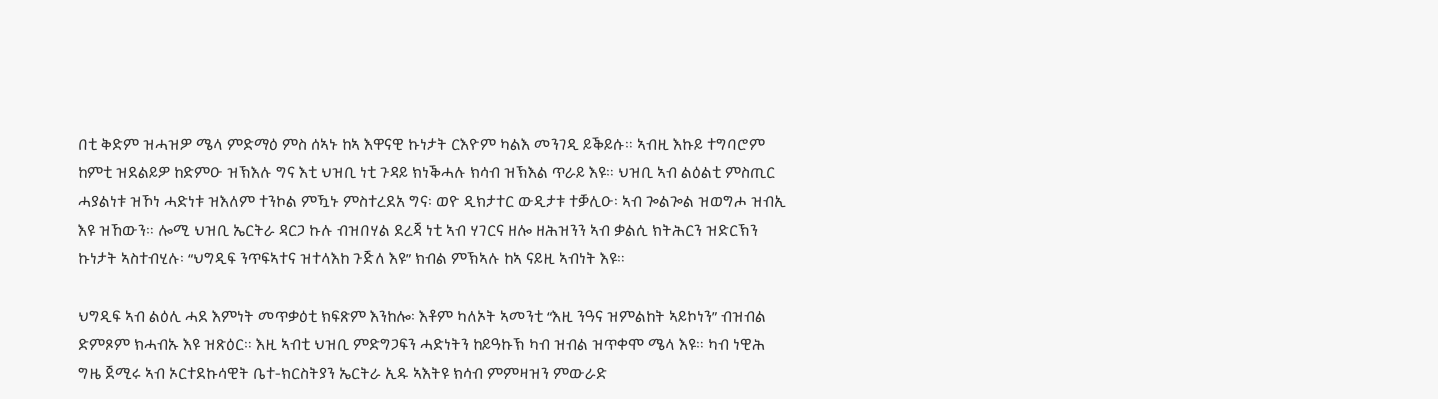በቲ ቅድም ዝሓዝዎ ሜላ ምድማዕ ምስ ሰኣኑ ከኣ እዋናዊ ኩነታት ርእዮም ካልእ መንገዲ ይቕይሱ። ኣብዚ እኩይ ተግባሮም ከምቲ ዝደልይዎ ከድምዑ ዝኽእሉ ግና እቲ ህዝቢ ነቲ ጉዳይ ክነቕሓሉ ክሳብ ዝኽእል ጥራይ እዩ። ህዝቢ ኣብ ልዕልቲ ምስጢር ሓያልነቱ ዝኾነ ሓድነቱ ዝእለም ተንኮል ምዃኑ ምስተረደአ ግና፡ ወዮ ዲክታተር ውዲታቱ ተቓሊዑ፡ ኣብ ጐልጐል ዝወግሖ ዝብኢ እዩ ዝኸውን። ሎሚ ህዝቢ ኤርትራ ዳርጋ ኩሉ ብዝበሃል ደረጃ ነቲ ኣብ ሃገርና ዘሎ ዘሕዝንን ኣብ ቃልሲ ክትሕርን ዝድርኽን ኩነታት ኣስተብሂሉ፡ “ህግዲፍ ንጥፍኣተና ዝተላእከ ጉጅለ እዩ” ክብል ምኽኣሉ ከኣ ናይዚ ኣብነት እዩ።

ህግዲፍ ኣብ ልዕሊ ሓደ እምነት መጥቃዕቲ ክፍጽም እንከሎ፡ እቶም ካለኦት ኣመንቲ “እዚ ንዓና ዝምልከት ኣይኮነን” ብዝብል ድምጾም ክሓብኡ እዩ ዝጽዕር። እዚ ኣብቲ ህዝቢ ምድግጋፍን ሓድነትን ከይዓኩኽ ካብ ዝብል ዝጥቀሞ ሜላ እዩ። ካብ ነዊሕ ግዜ ጀሚሩ ኣብ ኦርተደኩሳዊት ቤተ-ክርስትያን ኤርትራ ኢዱ ኣእትዩ ክሳብ ምምዛዝን ምውራድ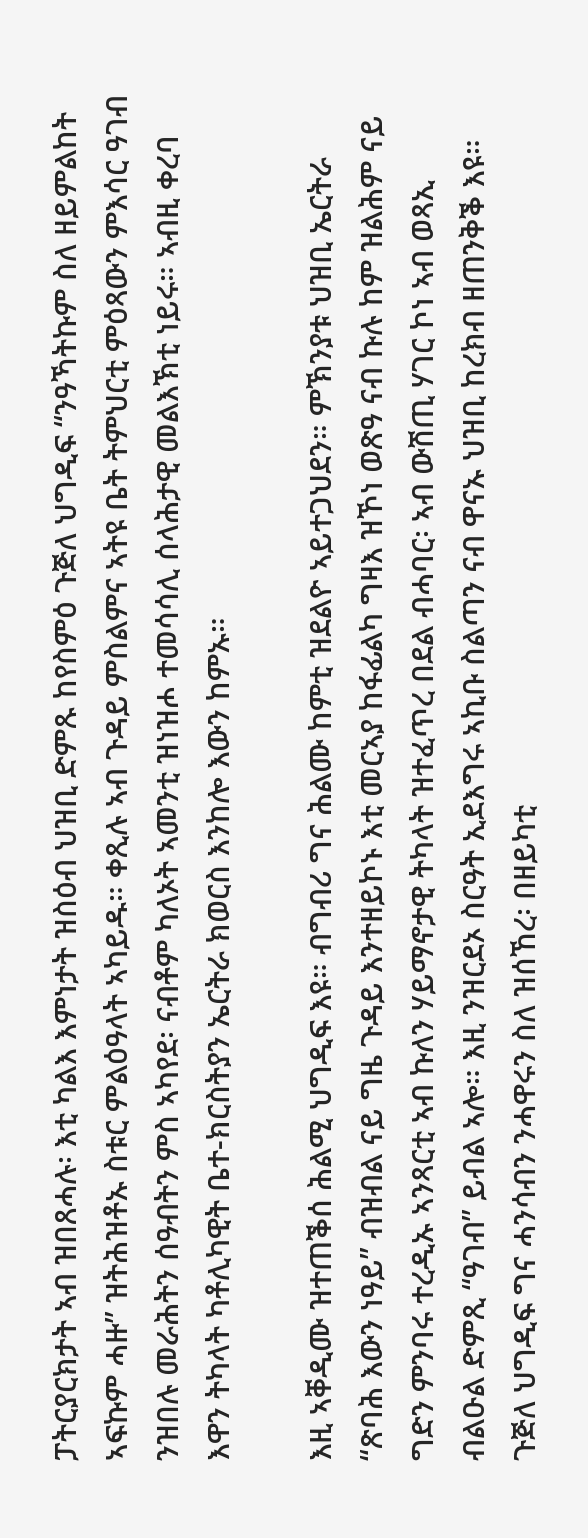ፓትርያርክታት ኣብ ዝበጸሓሉ፡ እቲ ካልእ እምነታት ዝስዕብ ህዝቢ ድምጹ ከየስምዕ ጉጅለ ህግዲፍ “ንዓኻትኩም ስለ ዘይምልከት ኣፍኩም ሓዙ” ዝትሕዝቶኡ ስቱር ምልዕዓላት ኣካይዱ። ቀጺሉ ኣብ ጉዳይ ምስልምና ኣትዩ ቤት ትምህርቲ ምዕጻውን ምእሳር ዓገብ ንዝበሉ መራሕትን ሰዓብትን ምስ ኣካየደ፡ ናብቶም ካለኦት ኣመንቲ ዝነዝሖ ተመሳሳሊ ሰላሕታዊ መልእኽቲ ነይሩ። ኣብዚ ቀረባ እዋን ትካላት ካቶሊካዊት ቤተ-ክርስትያን ኤርትራ ክወርስ እንከሎ እውን ከምኡ።

እዚ ኣቐዲሙ ዝተጠቕሰ ሕልሚ ህግዲፍ እዩ። ብግብሪ ግና ሕልሙ ከምቲ ዝደልዮ ኣይተጋህደን። ምኽንያቱ ህዝቢ ኤርትራ “ጽባሕ እውን ነዓይ” ብዝብል ናይ ግዜ ጉዳይ እንተዘይኮኑ እቲ መርኣያ ከፋፊልካ ግዛእ ዝኾነ ወጽዓ ናብ ኩሉ ከም ዝልሕም ናይ ግድን ምንባሩ ተረዲኡ ኣንጻርቲ ኣብ ኩለን ሃይማኖታዊ ትካላት ዝተፈጥረ በደል ብሓባር፡ ኣብ ውሽጢ ሃገር ኮነ ኣብ ወጻኢ ብልዑል ድምጺ “ዓገብ” ይብል ኣሎ። እዚ ንዝርደኦ ስርዓት ኢደእግሩ ኣኪቡ ስልጣን ናብ ዋናኡ ህዝቢ ከረክብ ዘጠንቅቕ እዩ። ጉጅለ ህግዲፍ ግና ሓንሳብን ንሓዋሩን ስለ ዝሰኸረ፡ በዘይካቲ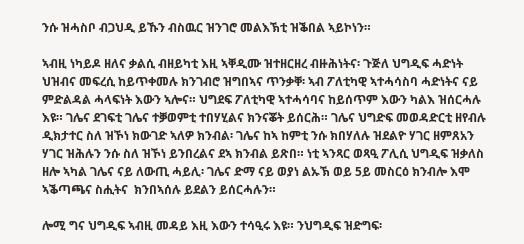ንሱ ዝሓስቦ ብጋህዲ ይኹን ብስዉር ዝንገሮ መልእኽቲ ዝቕበል ኣይኮነን።

ኣብዚ ነካይዶ ዘለና ቃልሲ ብዘይካቲ እዚ ኣቐዲሙ ዝተዘርዘረ ብዙሕነትና፡ ጉጅለ ህግዲፍ ሓድነት ህዝብና መፍረሲ ከይጥቀመሉ ክንገብሮ ዝግበኣና ጥንቃቐ፡ ኣብ ፖለቲካዊ ኣተሓሳስባ ሓድነትና ናይ ምድልዳል ሓላፍነት እውን ኣሎና። ህግደፍ ፖለቲካዊ ኣተሓሳባና ከይሰጥም እውን ካልእ ዝሰርሓሉ እዩ። ገሌና ደገፍቲ ገሌና ተቓወምቲ ተበሃሂልና ክንናቖት ይሰርሕ። ገሌና ህግድፍ መወዳድርቲ ዘየብሉ ዲክታተር ስለ ዝኾነ ክውገድ ኣለዎ ክንብል፡ ገሌና ከኣ ከምቲ ንሱ ክበሃለሉ ዝደልዮ ሃገር ዘምጸአን ሃገር ዝሕሉን ንሱ ስለ ዝኾነ ይንበረልና ደኣ ክንብል ይጽበ። ነቲ ኣንጻር ወጻዒ ፖሊሲ ህግዲፍ ዝቃለስ ዘሎ ኣካል ገሌና ናይ ለውጢ ሓይሊ፡ ገሌና ድማ ናይ ወያነ ልኡኽ ወይ 5ይ መስርዕ ክንብሎ እሞ ኣቕጣጫና ስሒትና  ክንበኣሰሉ ይደልን ይሰርሓሉን።

ሎሚ ግና ህግዲፍ ኣብዚ መዳይ እዚ እውን ተሳዒሩ እዩ። ንህግዲፍ ዝድግፍ፡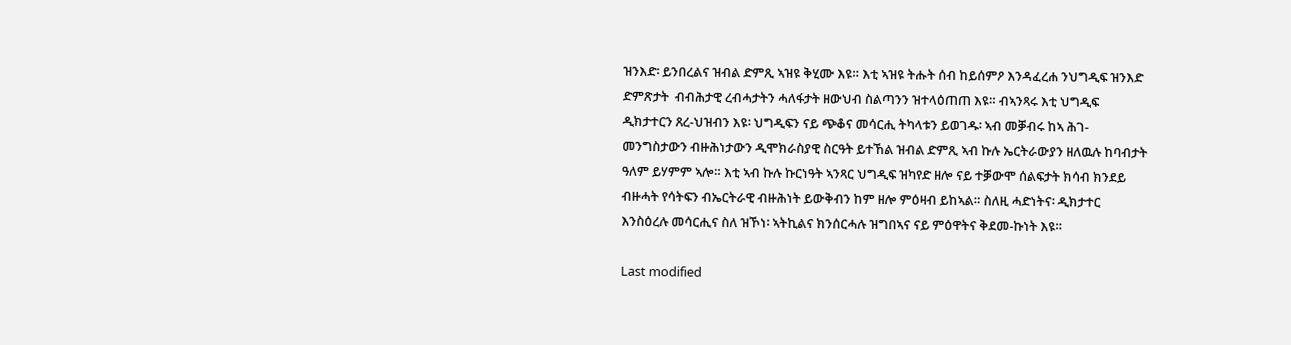ዝንእድ፡ ይንበረልና ዝብል ድምጺ ኣዝዩ ቅሂሙ እዩ። እቲ ኣዝዩ ትሑት ሰብ ከይሰምዖ እንዳፈረሐ ንህግዲፍ ዝንእድ ድምጽታት  ብብሕታዊ ረብሓታትን ሓለፋታት ዘውህብ ስልጣንን ዝተላዕጠጠ እዩ። ብኣንጻሩ እቲ ህግዲፍ ዲክታተርን ጸረ-ህዝብን እዩ፡ ህግዲፍን ናይ ጭቆና መሳርሒ ትካላቱን ይወገዱ፡ ኣብ መቓብሩ ከኣ ሕገ-መንግስታውን ብዙሕነታውን ዲሞክራስያዊ ስርዓት ይተኸል ዝብል ድምጺ ኣብ ኩሉ ኤርትራውያን ዘለዉሉ ከባብታት ዓለም ይሃምም ኣሎ። እቲ ኣብ ኩሉ ኩርነዓት ኣንጻር ህግዲፍ ዝካየድ ዘሎ ናይ ተቓውሞ ሰልፍታት ክሳብ ክንደይ ብዙሓት የሳትፍን ብኤርትራዊ ብዙሕነት ይውቅብን ከም ዘሎ ምዕዛብ ይከኣል። ስለዚ ሓድነትና፡ ዲክታተር እንስዕረሉ መሳርሒና ስለ ዝኾነ፡ ኣትኪልና ክንሰርሓሉ ዝግበኣና ናይ ምዕዋትና ቅደመ-ኩነት እዩ።

Last modified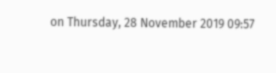on Thursday, 28 November 2019 09:57